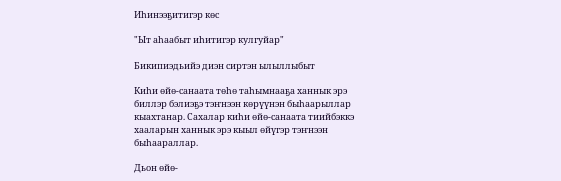Иһинээҕитигэр көс

"Ыт аһаабыт иһитигэр кулгуйар"

Бикипиэдьийэ диэн сиртэн ылыллыбыт

Киһи өйө-санаата төһө таһымнааҕа ханнык эрэ биллэр бэлиэҕэ тэҥнээн көрүүнэн быһаарыллар кыахтанар. Сахалар киһи өйө-санаата тиийбэккэ хааларын ханнык эрэ кыыл өйүгэр тэҥнээн быһаараллар.

Дьон өйө-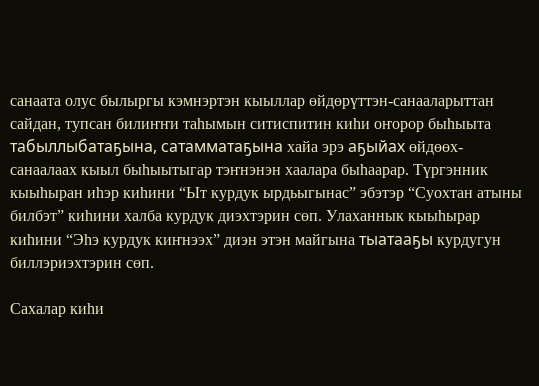санаата олус былыргы кэмнэртэн кыыллар өйдөрүттэн-санааларыттан сайдан, тупсан билиҥҥи таһымын ситиспитин киһи оҥорор быһыыта табыллыбатаҕына, сатамматаҕына хайа эрэ аҕыйах өйдөөх-санаалаах кыыл быһыытыгар тэҥнэнэн хаалара быһаарар. Түргэнник кыыһыран иһэр киһини “Ыт курдук ырдьыгынас” эбэтэр “Суохтан атыны билбэт” киһини халба курдук диэхтэрин сөп. Улаханнык кыыһырар киһини “Эһэ курдук киҥнээх” диэн этэн майгына тыатааҕы курдугун биллэриэхтэрин сөп.

Сахалар киһи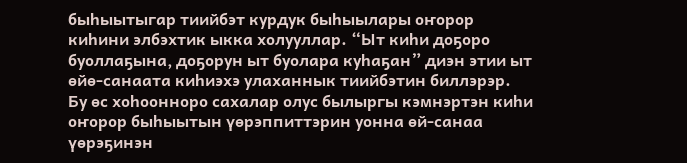быһыытыгар тиийбэт курдук быһыылары оҥорор киһини элбэхтик ыкка холууллар. “Ыт киһи доҕоро буоллаҕына, доҕорун ыт буолара куһаҕан” диэн этии ыт өйө-санаата киһиэхэ улаханнык тиийбэтин биллэрэр. Бу өс хоһоонноро сахалар олус былыргы кэмнэртэн киһи оҥорор быһыытын үөрэппиттэрин уонна өй-санаа үөрэҕинэн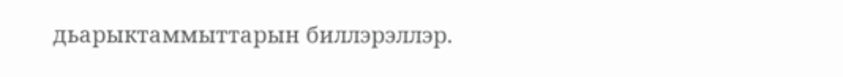дьарыктаммыттарын биллэрэллэр.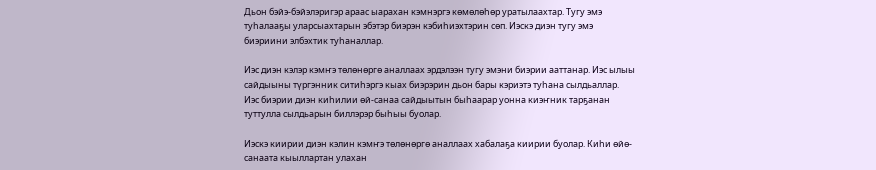Дьон бэйэ-бэйэлэригэр араас ыарахан кэмнэргэ көмөлөһөр уратылаахтар. Тугу эмэ туһалааҕы уларсыахтарын эбэтэр биэрэн кэбиһиэхтэрин сөп. Иэскэ диэн тугу эмэ биэриини элбэхтик туһаналлар.

Иэс диэн кэлэр кэмҥэ төлөнөргө аналлаах эрдэлээн тугу эмэни биэрии ааттанар. Иэс ылыы сайдыыны түргэнник ситиһэргэ кыах биэрэрин дьон бары кэриэтэ туһана сылдьаллар. Иэс биэрии диэн киһилии өй-санаа сайдыытын быһаарар уонна киэҥник тарҕанан туттулла сылдьарын биллэрэр быһыы буолар.

Иэскэ киирии диэн кэлин кэмҥэ төлөнөргө аналлаах хабалаҕа киирии буолар. Киһи өйө-санаата кыыллартан улахан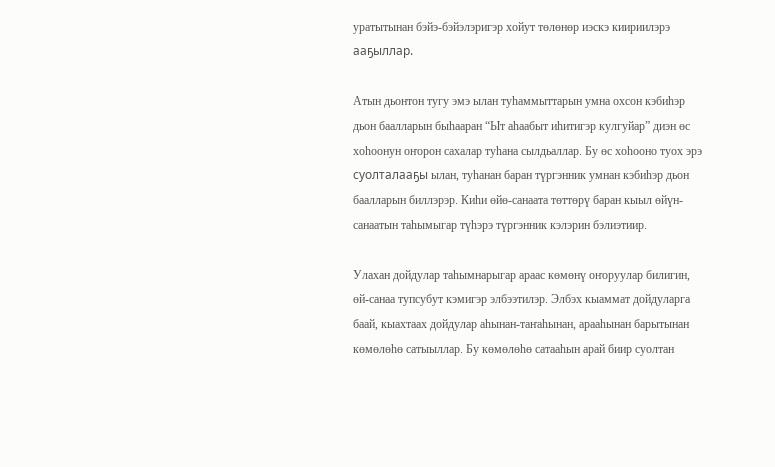уратытынан бэйэ-бэйэлэригэр хойут төлөнөр иэскэ киириилэрэ ааҕыллар.

Атын дьонтон тугу эмэ ылан туһаммыттарын умна охсон кэбиһэр дьон баалларын быһааран “Ыт аһаабыт иһитигэр кулгуйар” диэн өс хоһоонун оҥорон сахалар туһана сылдьаллар. Бу өс хоһооно туох эрэ суолталааҕы ылан, туһанан баран түргэнник умнан кэбиһэр дьон баалларын биллэрэр. Киһи өйө-санаата төттөрү баран кыыл өйүн-санаатын таһымыгар түһэрэ түргэнник кэлэрин бэлиэтиир.

Улахан дойдулар таһымнарыгар араас көмөнү оҥоруулар билигин, өй-санаа тупсубут кэмигэр элбээтилэр. Элбэх кыаммат дойдуларга баай, кыахтаах дойдулар аһынан-таҥаһынан, арааһынан барытынан көмөлөһө сатыыллар. Бу көмөлөһө сатааһын арай биир суолтан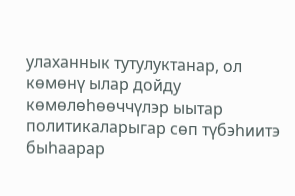улаханнык тутулуктанар, ол көмөнү ылар дойду көмөлөһөөччүлэр ыытар политикаларыгар сөп түбэһиитэ быһаарар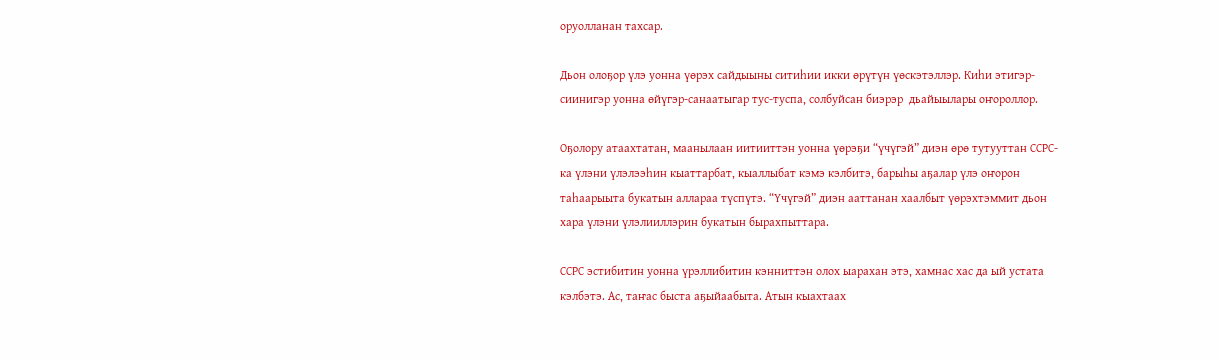оруолланан тахсар.

Дьон олоҕор үлэ уонна үөрэх сайдыыны ситиһии икки өрүтүн үөскэтэллэр. Киһи этигэр-сиинигэр уонна өйүгэр-санаатыгар тус-туспа, солбуйсан биэрэр  дьайыылары оҥороллор.

Оҕолору атаахтатан, маанылаан иитииттэн уонна үөрэҕи “үчүгэй” диэн өрө тутууттан ССРС-ка үлэни үлэлээһин кыаттарбат, кыаллыбат кэмэ кэлбитэ, барыһы аҕалар үлэ оҥорон таһаарыыта букатын аллараа түспүтэ. “Үчүгэй” диэн ааттанан хаалбыт үөрэхтэммит дьон хара үлэни үлэлииллэрин букатын бырахпыттара.

ССРС эстибитин уонна үрэллибитин кэнниттэн олох ыарахан этэ, хамнас хас да ый устата кэлбэтэ. Ас, таҥас быста аҕыйаабыта. Атын кыахтаах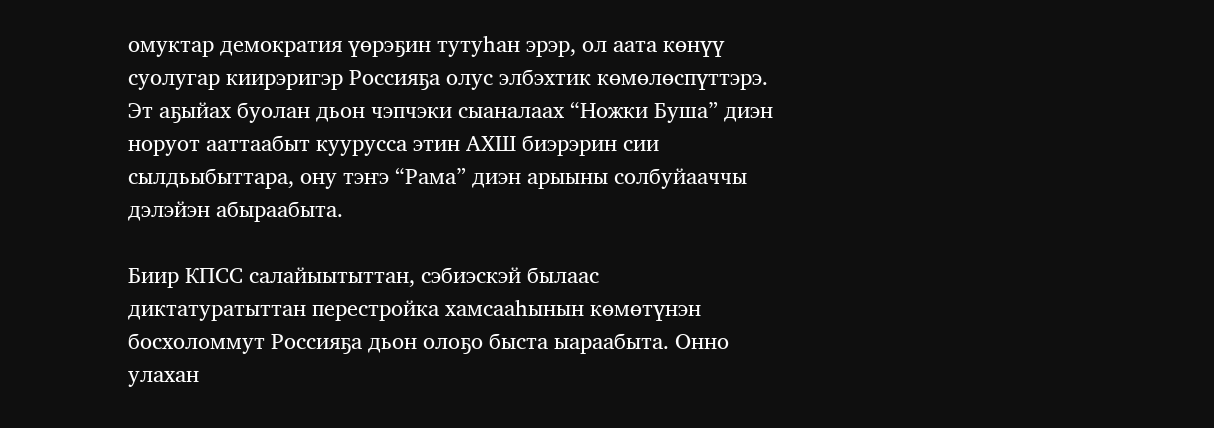омуктар демократия үөрэҕин тутуһан эрэр, ол аата көнүү суолугар киирэригэр Россияҕа олус элбэхтик көмөлөспүттэрэ. Эт аҕыйах буолан дьон чэпчэки сыаналаах “Ножки Буша” диэн норуот ааттаабыт куурусса этин АХШ биэрэрин сии сылдьыбыттара, ону тэҥэ “Рама” диэн арыыны солбуйааччы дэлэйэн абыраабыта.

Биир КПСС салайыытыттан, сэбиэскэй былаас диктатуратыттан перестройка хамсааһынын көмөтүнэн босхоломмут Россияҕа дьон олоҕо быста ыараабыта. Онно улахан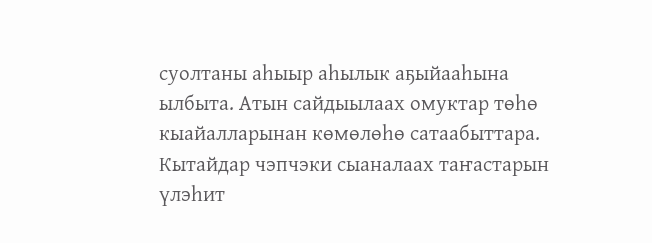суолтаны аһыыр аһылык аҕыйааһына ылбыта. Атын сайдыылаах омуктар төһө кыайалларынан көмөлөһө сатаабыттара. Кытайдар чэпчэки сыаналаах таҥастарын үлэһит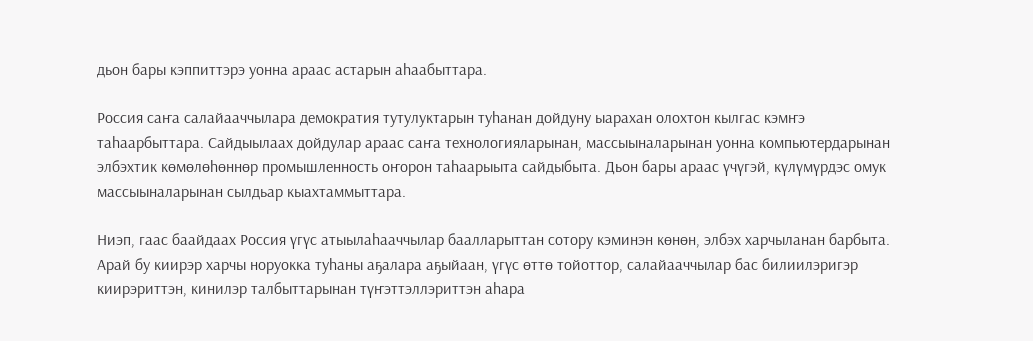дьон бары кэппиттэрэ уонна араас астарын аһаабыттара.

Россия саҥа салайааччылара демократия тутулуктарын туһанан дойдуну ыарахан олохтон кылгас кэмҥэ таһаарбыттара. Сайдыылаах дойдулар араас саҥа технологияларынан, массыыналарынан уонна компьютердарынан элбэхтик көмөлөһөннөр промышленность оҥорон таһаарыыта сайдыбыта. Дьон бары араас үчүгэй, күлүмүрдэс омук массыыналарынан сылдьар кыахтаммыттара.

Ниэп, гаас баайдаах Россия үгүс атыылаһааччылар баалларыттан сотору кэминэн көнөн, элбэх харчыланан барбыта. Арай бу киирэр харчы норуокка туһаны аҕалара аҕыйаан, үгүс өттө тойоттор, салайааччылар бас билиилэригэр киирэриттэн, кинилэр талбыттарынан түҥэттэллэриттэн аһара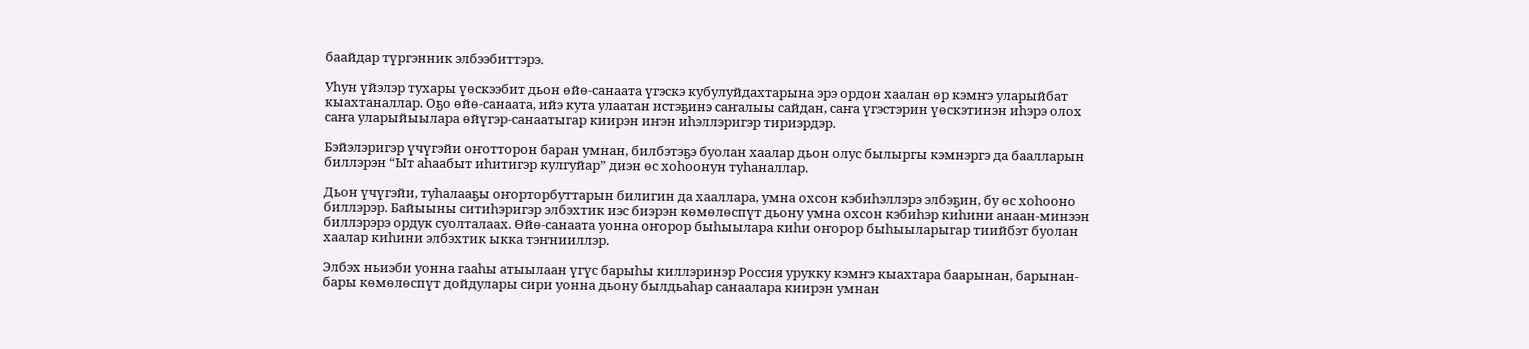баайдар түргэнник элбээбиттэрэ.

Уһун үйэлэр тухары үөскээбит дьон өйө-санаата үгэскэ кубулуйдахтарына эрэ ордон хаалан өр кэмҥэ уларыйбат кыахтаналлар. Оҕо өйө-санаата, ийэ кута улаатан истэҕинэ саҥалыы сайдан, саҥа үгэстэрин үөскэтинэн иһэрэ олох саҥа уларыйыылара өйүгэр-санаатыгар киирэн иҥэн иһэллэригэр тириэрдэр.

Бэйэлэригэр үчүгэйи оҥотторон баран умнан, билбэтэҕэ буолан хаалар дьон олус былыргы кэмнэргэ да баалларын биллэрэн “Ыт аһаабыт иһитигэр кулгуйар” диэн өс хоһоонун туһаналлар.

Дьон үчүгэйи, туһалааҕы оҥорторбуттарын билигин да хааллара, умна охсон кэбиһэллэрэ элбэҕин, бу өс хоһооно биллэрэр. Байыыны ситиһэригэр элбэхтик иэс биэрэн көмөлөспүт дьону умна охсон кэбиһэр киһини анаан-минээн биллэрэрэ ордук суолталаах. Өйө-санаата уонна оҥорор быһыылара киһи оҥорор быһыыларыгар тиийбэт буолан хаалар киһини элбэхтик ыкка тэҥнииллэр.

Элбэх ньиэби уонна гааһы атыылаан үгүс барыһы киллэринэр Россия урукку кэмҥэ кыахтара баарынан, барынан-бары көмөлөспүт дойдулары сири уонна дьону былдьаһар санаалара киирэн умнан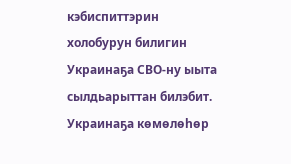кэбиспиттэрин холобурун билигин Украинаҕа СВО-ну ыыта сылдьарыттан билэбит. Украинаҕа көмөлөһөр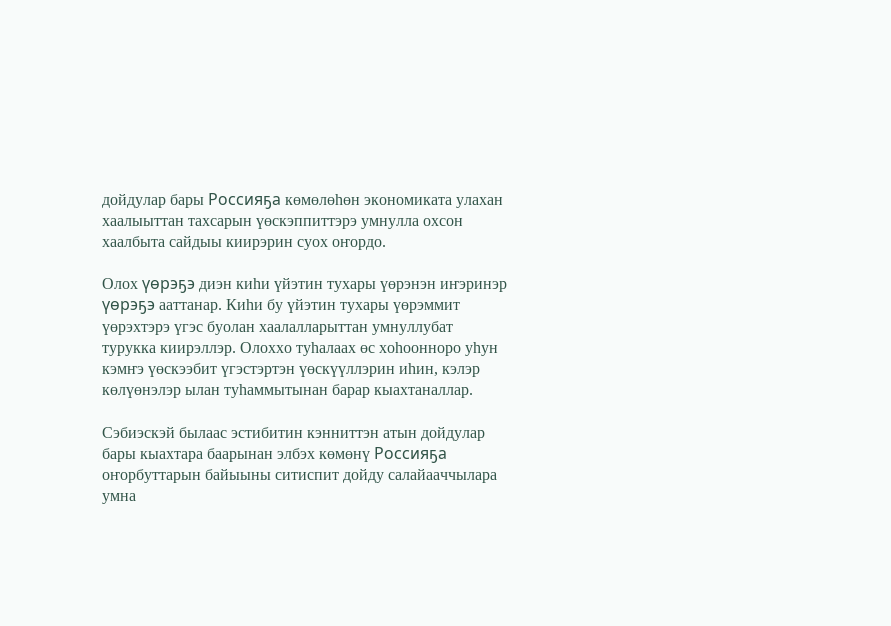дойдулар бары Россияҕа көмөлөһөн экономиката улахан хаалыыттан тахсарын үөскэппиттэрэ умнулла охсон хаалбыта сайдыы киирэрин суох оҥордо.

Олох үөрэҕэ диэн киһи үйэтин тухары үөрэнэн иҥэринэр үөрэҕэ ааттанар. Киһи бу үйэтин тухары үөрэммит үөрэхтэрэ үгэс буолан хаалалларыттан умнуллубат турукка киирэллэр. Олоххо туһалаах өс хоһоонноро уһун кэмҥэ үөскээбит үгэстэртэн үөскүүллэрин иһин, кэлэр көлүөнэлэр ылан туһаммытынан барар кыахтаналлар.

Сэбиэскэй былаас эстибитин кэнниттэн атын дойдулар бары кыахтара баарынан элбэх көмөнү Россияҕа оҥорбуттарын байыыны ситиспит дойду салайааччылара умна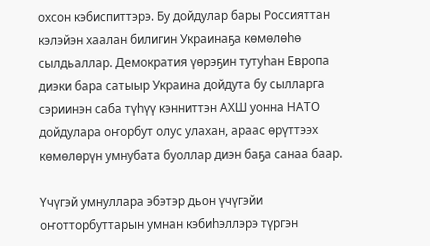охсон кэбиспиттэрэ. Бу дойдулар бары Россияттан кэлэйэн хаалан билигин Украинаҕа көмөлөһө сылдьаллар. Демократия үөрэҕин тутуһан Европа диэки бара сатыыр Украина дойдута бу сылларга сэриинэн саба түһүү кэнниттэн АХШ уонна НАТО дойдулара оҥорбут олус улахан, араас өрүттээх көмөлөрүн умнубата буоллар диэн баҕа санаа баар.

Үчүгэй умнуллара эбэтэр дьон үчүгэйи оҥотторбуттарын умнан кэбиһэллэрэ түргэн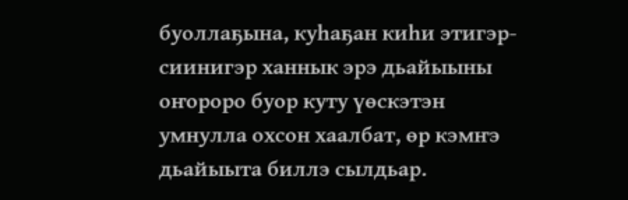буоллаҕына, куһаҕан киһи этигэр-сиинигэр ханнык эрэ дьайыыны оҥороро буор куту үөскэтэн умнулла охсон хаалбат, өр кэмҥэ дьайыыта биллэ сылдьар.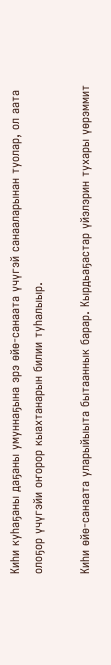Киһи куһаҕаны даҕаны умуннаҕына эрэ өйө-санаата үчүгэй санааларынан туолар, ол аата олоҕор үчүгэйи оҥорор кыахтанарын билии туһалыыр.

Киһи өйө-санаата уларыйыыта бытааннык барар. Кырдьаҕастар үйэлэрин тухары үөрэммит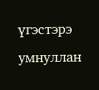үгэстэрэ умнуллан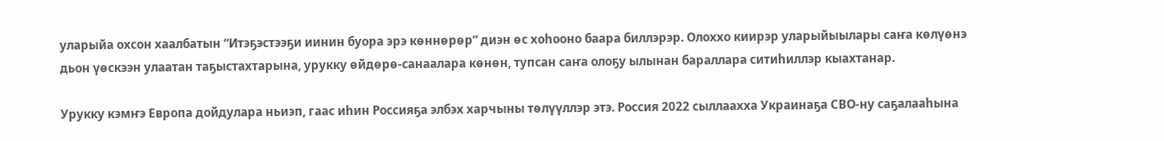уларыйа охсон хаалбатын “Итэҕэстээҕи иинин буора эрэ көннөрөр” диэн өс хоһооно баара биллэрэр. Олоххо киирэр уларыйыылары саҥа көлүөнэ дьон үөскээн улаатан таҕыстахтарына, урукку өйдөрө-санаалара көнөн, тупсан саҥа олоҕу ылынан бараллара ситиһиллэр кыахтанар.

Урукку кэмҥэ Европа дойдулара ньиэп, гаас иһин Россияҕа элбэх харчыны төлүүллэр этэ. Россия 2022 сыллаахха Украинаҕа СВО-ну саҕалааһына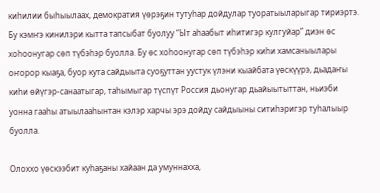киһилии быһыылаах, демократия үөрэҕин тутуһар дойдулар туоратыыларыгар тириэртэ. Бу кэмҥэ кинилэри кытта тапсыбат буолуу “Ыт аһаабыт иһитигэр кулгуйар” диэн өс хоһоонугар сөп түбэһэр буолла. Бу өс хоһоонугар сөп түбэһэр киһи хамсаныылары оҥорор кыаҕа, буор кута сайдыыта суоҕуттан уустук үлэни кыайбата үөскүүрэ, дьадаҥы киһи өйүгэр-санаатыгар, таһымыгар түспүт Россия дьонугар дьайыытыттан, ньиэби уонна гааһы атыылааһынтан кэлэр харчы эрэ дойду сайдыыны ситиһэригэр туһалыыр буолла.

Олоххо үөскээбит куһаҕаны хайаан да умуннахха,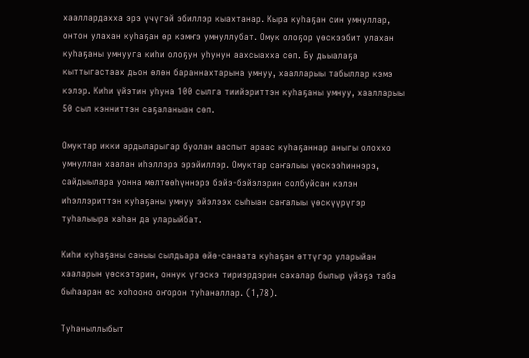хааллардахха эрэ үчүгэй эбиллэр кыахтанар. Кыра куһаҕан син умнуллар, онтон улахан куһаҕан өр кэмҥэ умнуллубат. Омук олоҕор үөскээбит улахан куһаҕаны умнууга киһи олоҕун уһунун аахсыахха сөп. Бу дьыалаҕа кыттыгастаах дьон өлөн бараннахтарына умнуу, хаалларыы табыллар кэмэ кэлэр. Киһи үйэтин уһуна 100 сылга тиийэриттэн куһаҕаны умнуу, хаалларыы 50 сыл кэнниттэн саҕаланыан сөп.

Омуктар икки ардыларыгар буолан ааспыт араас куһаҕаннар аныгы олоххо умнуллан хаалан иһэллэрэ эрэйиллэр. Омуктар саҥалыы үөскээһиннэрэ, сайдыылара уонна мөлтөөһүннэрэ бэйэ-бэйэлэрин солбуйсан кэлэн иһэллэриттэн куһаҕаны умнуу эйэлээх сыһыан саҥалыы үөскүүрүгэр туһалыыра хаһан да уларыйбат.

Киһи куһаҕаны саныы сылдьара өйө-санаата куһаҕан өттүгэр уларыйан хааларын үөскэтэрин, оннук үгэскэ тириэрдэрин сахалар былыр үйэҕэ таба быһааран өс хоһооно оҥорон туһаналлар. (1,78).

Туһаныллыбыт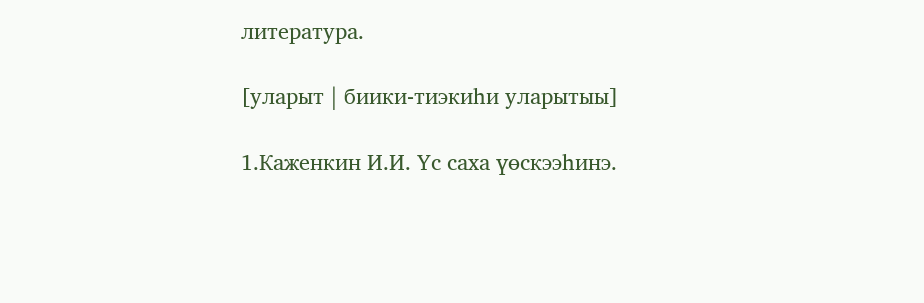литература.

[уларыт | биики-тиэкиһи уларытыы]

1.Каженкин И.И. Үс саха үөскээһинэ.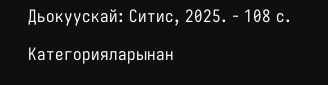Дьокуускай: Ситис, 2025. - 108 с.

Категорияларынан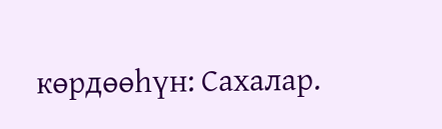көрдөөһүн: Сахалар.